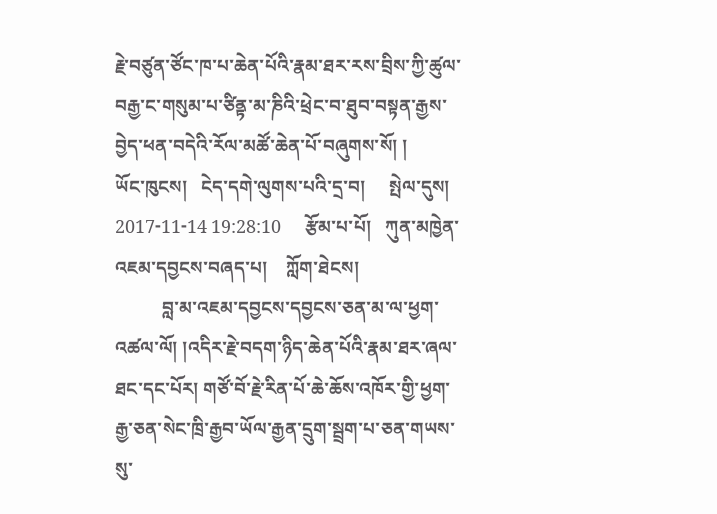རྗེ་བཙུན་ཙོང་ཁ་པ་ཆེན་པོའི་རྣམ་ཐར་རས་བྲིས་ཀྱི་ཚུལ་བརྒྱ་ང་གསུམ་པ་ཙིནྟ་མ་ཎིའི་ཕྲེང་བ་ཐུབ་བསྟན་རྒྱས་བྱེད་ཕན་བདེའི་རོལ་མཚོ་ཆེན་པོ་བཞུགས་སོ། །
ཡོང་ཁུངས།   ངེད་དགེ་ལུགས་པའི་དྲ་བ།     སྤེལ་དུས།  2017-11-14 19:28:10     རྩོམ་པ་པོ།   ཀུན་མཁྱེན་འཇམ་དབྱངས་བཞད་པ།    ཀློག་ཐེངས།
          བླ་མ་འཇམ་དབྱངས་དབྱངས་ཅན་མ་ལ་ཕྱག་འཚལ་ལོ། །འདིར་རྗེ་བདག་ཉིད་ཆེན་པོའི་རྣམ་ཐར་ཞལ་ཐང་དང་པོར། གཙོ་བོ་རྗེ་རིན་པོ་ཆེ་ཆོས་འཁོར་གྱི་ཕྱག་རྒྱ་ཅན་སེང་ཁྲི་རྒྱབ་ཡོལ་རྒྱན་དྲུག་སྦྲག་པ་ཅན་གཡས་སུ་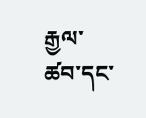རྒྱལ་ཚབ་དང་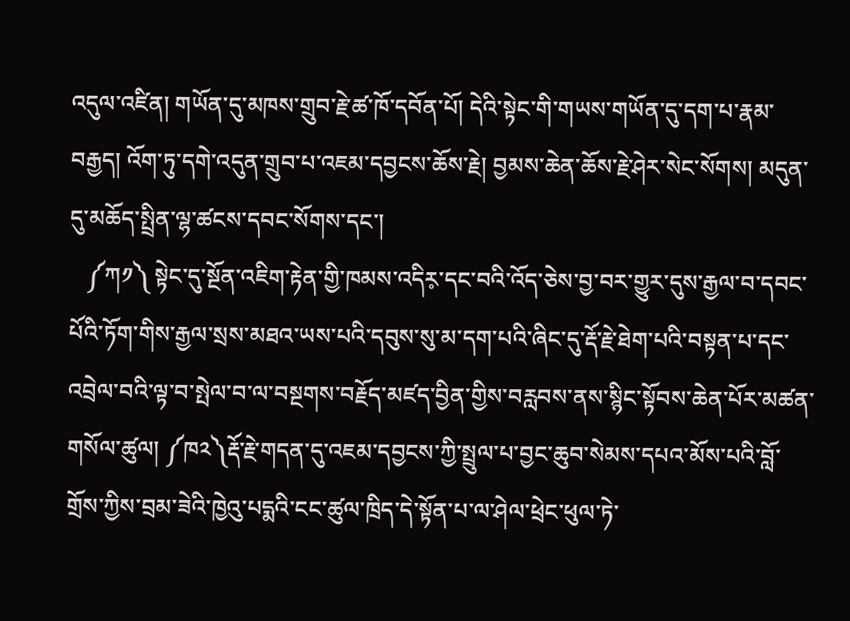འདུལ་འཛིན། གཡོན་དུ་མཁས་གྲུབ་རྗེ་ཚ་ཁོ་དབོན་པོ། དེའི་སྟེང་གི་གཡས་གཡོན་དུ་དག་པ་རྣམ་བརྒྱད། འོག་ཏུ་དགེ་འདུན་གྲུབ་པ་འཇམ་དབྱངས་ཆོས་རྗེ། བྱམས་ཆེན་ཆོས་རྗེ་ཤེར་སེང་སོགས། མདུན་དུ་མཆོད་སྤྲིན་ལྷ་ཚངས་དབང་སོགས་དང་།
   ༼ཀ༡༽ སྟེང་དུ་སྔོན་འཇིག་རྟེན་གྱི་ཁམས་འདིར༷་དང་བའི་འོད་ཅེས་བྱ་བར་གྱུར་དུས་རྒྱལ་བ་དབང་པོའི་ཏོག་གིས་རྒྱལ་སྲས་མཐའ་ཡས་པའི་དབུས་སུ་མ་དག་པའི་ཞིང་དུ་རྡོ་རྗེ་ཐེག་པའི་བསྟན་པ་དང་འབྲེལ་བའི་ལྟ་བ་སྤེལ་བ་ལ་བསྔགས་བརྗོད་མཛད་བྱིན་གྱིས་བརླབས་ནས་སྙིང་སྟོབས་ཆེན་པོར་མཚན་གསོལ་ཚུལ། ༼ཁ༢༽རྡོ་རྗེ་གདན་དུ་འཇམ་དབྱངས་ཀྱི་སྤྲུལ་པ་བྱང་ཆུབ་སེམས་དཔའ་མོས་པའི་བློ་གྲོས་ཀྱིས་བྲམ་ཟེའི་ཁྱེའུ་པདྨའི་ངང་ཚུལ་ཁྲིད་དེ་སྟོན་པ་ལ་ཤེལ་ཕྲེང་ཕུལ་ཏེ་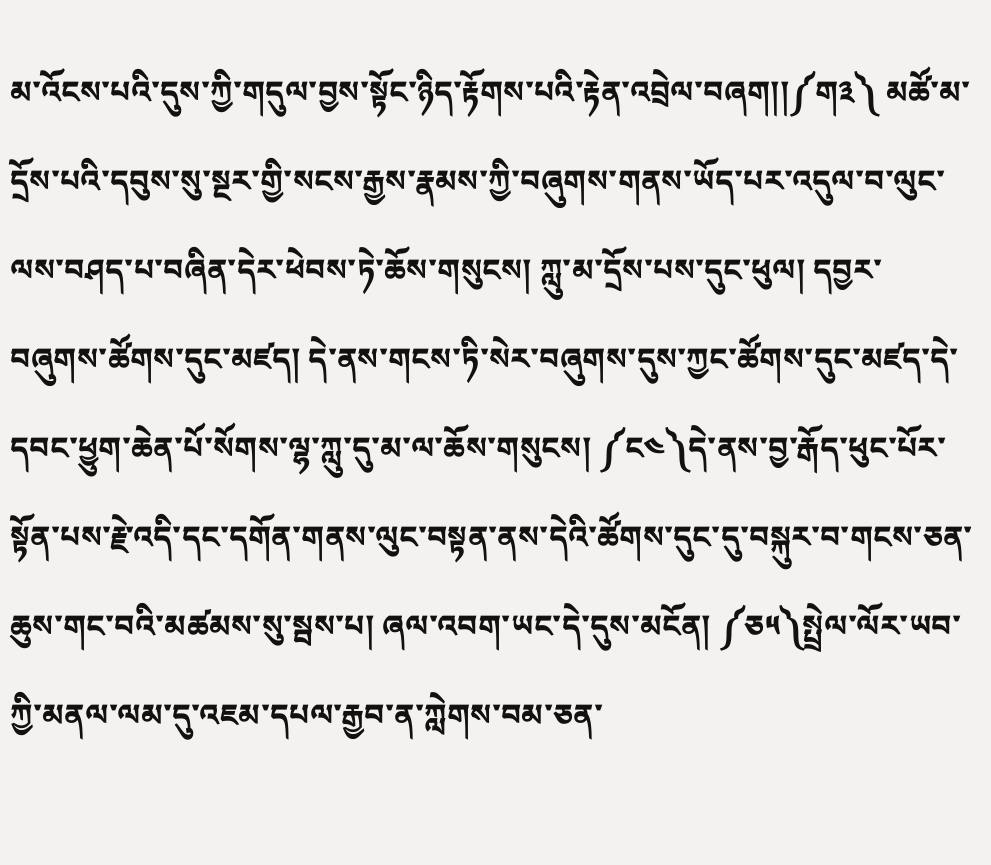མ་འོངས་པའི་དུས་ཀྱི་གདུལ་བྱས་སྟོང་ཉིད་རྟོགས་པའི་རྟེན་འབྲེལ་བཞག།།༼ག༣༽ མཚོ་མ་དྲོས་པའི་དབུས་སུ་སྔར་གྱི་སངས་རྒྱས་རྣམས་ཀྱི་བཞུགས་གནས་ཡོད་པར་འདུལ་བ་ལུང་ལས་བཤད་པ་བཞིན་དེར་ཕེབས་ཏེ་ཆོས་གསུངས། ཀླུ་མ་དྲོས་པས་དུང་ཕུལ། དབྱར་བཞུགས་ཚོགས་དུང་མཛད། དེ་ནས་གངས་ཏི་སེར་བཞུགས་དུས་ཀྱང་ཚོགས་དུང་མཛད་དེ་དབང་ཕྱུག་ཆེན་པོ་སོགས་ལྷ་ཀླུ་དུ་མ་ལ་ཆོས་གསུངས། ༼ང༤༽དེ་ནས་བྱ་རྒོད་ཕུང་པོར་སྟོན་པས་རྗེ་འདི་དང་དགོན་གནས་ལུང་བསྟན་ནས་དེའི་ཚོགས་དུང་དུ་བསྐུར་བ་གངས་ཅན་ཆུས་གང་བའི་མཚམས་སུ་སྦས་པ། ཞལ་འབག་ཡང་དེ་དུས་མངོན། ༼ཅ༥༽སྤྲེལ་ལོར་ཡབ་ཀྱི་མནལ་ལམ་དུ་འཇམ་དཔལ་རྒྱབ་ན་ཀླེགས་བམ་ཅན་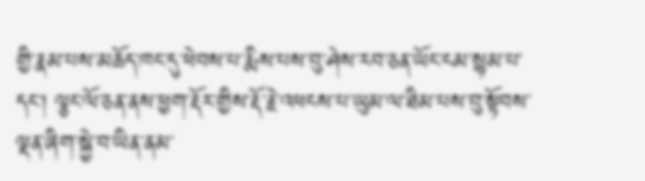གྱི་རྣམ་པས་མཆོད་ཁང་དུ་ཕེབས་པ་རྨིས་པས་བུ་ཤེས་རབ་ཅན་ཡོང་ངམ་སྙམ་པ་དང་། ལྕང་ལོ་ཅན་ནས་ཕྱག་རྡོར་གྱིས་རྡོ་རྗེ་འཕངས་པ་ཡུམ་ལ་ཐིམ་པས་བུ་སྟོབས་ལྡན་ཞིག་སྐྱེ་བ་ཡིན་ནམ་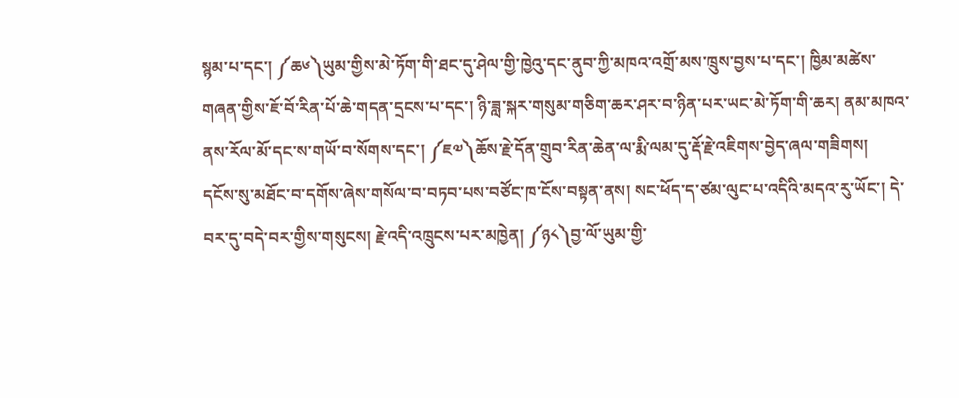སྙམ་པ་དང་། ༼ཆ༦༽ཡུམ་གྱིས་མེ་ཏོག་གི་ཐང་དུ་ཤེལ་གྱི་ཁྱེའུ་དང་ནུབ་ཀྱི་མཁའ་འགྲོ་མས་ཁྲུས་བྱས་པ་དང་། ཁྱིམ་མཚེས་གཞན་གྱིས་ཇོ་བོ་རིན་པོ་ཆེ་གདན་དྲངས་པ་དང་། ཉི་ཟླ་སྐར་གསུམ་གཅིག་ཆར་ཤར་བ་ཉིན་པར་ཡང་མེ་ཏོག་གི་ཆར། ནམ་མཁའ་ནས་རོལ་མོ་དང་ས་གཡོ་བ་སོགས་དང་། ༼ཇ༧༽ཆོས་རྗེ་དོན་གྲུབ་རིན་ཆེན་ལ་རྨི་ལམ་དུ་རྡོ་རྗེ་འཇིགས་བྱེད་ཞལ་གཟིགས། དངོས་སུ་མཐོང་བ་དགོས་ཞེས་གསོལ་བ་བཏབ་པས་བཙོང་ཁ་ངོས་བསྟན་ནས། སང་ཕོད་ད་ཙམ་ལུང་པ་འདིའི་མདའ་རུ་ཡོང་། དེ་བར་དུ་བདེ་བར་གྱིས་གསུངས། རྗེ་འདི་འཁྲུངས་པར་མཁྱེན། ༼ཉ༨༽བྱ་ལོ་ཡུམ་གྱི་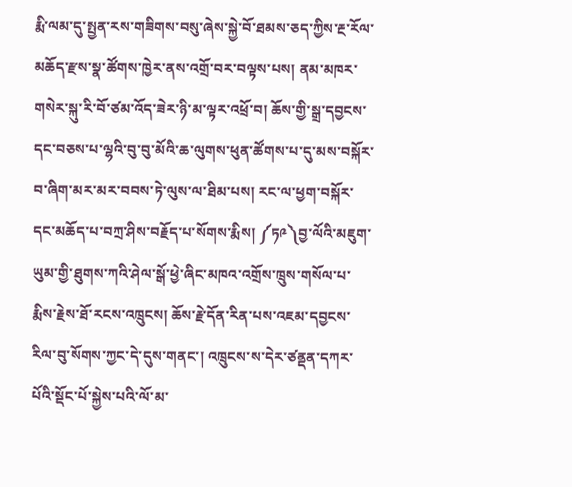རྨི་ལམ་དུ་སྤྱན་རས་གཟིགས་བསུ་ཞེས་སྐྱེ་བོ་ཐམས་ཅད་ཀྱིས་རྔ་རོལ་མཆོད་རྫས་སྣ་ཚོགས་ཁྱེར་ནས་འགྲོ་བར་བལྟས་པས། ནམ་མཁར་གསེར་སྐུ་རི་བོ་ཙམ་འོད་ཟེར་ཉི་མ་ལྟར་འཕྲོ་བ། ཆོས་གྱི་སྒྲ་དབྱངས་དང་བཅས་པ་ལྷའི་བུ་བུ་མོའི་ཆ་ལུགས་ཕུན་ཚོགས་པ་དུ་མས་བསྐོར་བ་ཞིག་མར་མར་བབས་ཏེ་ལུས་ལ་ཐིམ་པས། རང་ལ་ཕྱག་བསྐོར་དང་མཆོད་པ་བཀྲ་ཤིས་བརྗོད་པ་སོགས་རྨིས། ༼ཏ༩༽བྱ་ལོའི་མཇུག་ཡུམ་གྱི་ཐུགས་ཀའི་ཤེལ་སྒོ་ཕྱེ་ཞིང་མཁའ་འགྲོས་ཁྲུས་གསོལ་པ་རྨིས་རྗེས་ཐོ་རངས་འཁྲུངས། ཆོས་རྗེ་དོན་རིན་པས་འཇམ་དབྱངས་རིལ་བུ་སོགས་ཀྱང་དེ་དུས་གནང་། འཁྲུངས་ས་དེར་ཙནྡན་དཀར་པོའི་སྡོང་པོ་སྐྱེས་པའི་ལོ་མ་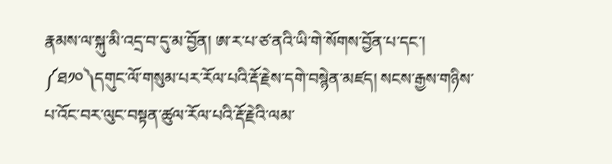རྣམས་ལ་སྐུ་མི་འདྲ་བ་དུ་མ་བྱོན། ཨ་ར་པ་ཙ་ནའི་ཡི་གེ་སོགས་བྱོན་པ་དང་། ༼ཐ༡༠༽དགུང་ལོ་གསུམ་པར་རོལ་པའི་རྡོ་རྗེས་དགེ་བསྙེན་མཛད། སངས་རྒྱས་གཉིས་པ་འོང་བར་ལུང་བསྟན་ཚུལ་རོལ་པའི་རྡོ་རྗེའི་ལམ་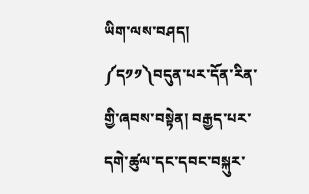ཡིག་ལས་བཤད། ༼ད༡༡༽བདུན་པར་དོན་རིན་གྱི་ཞབས་བསྟེན། བརྒྱད་པར་དགེ་ཚུལ་དང་དབང་བསྐུར་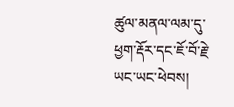ཚུལ་མནལ་ལམ་དུ་ཕྱག་རྡོར་དང་ཇོ་བོ་རྗེ་ཡང་ཡང་ཕེབས།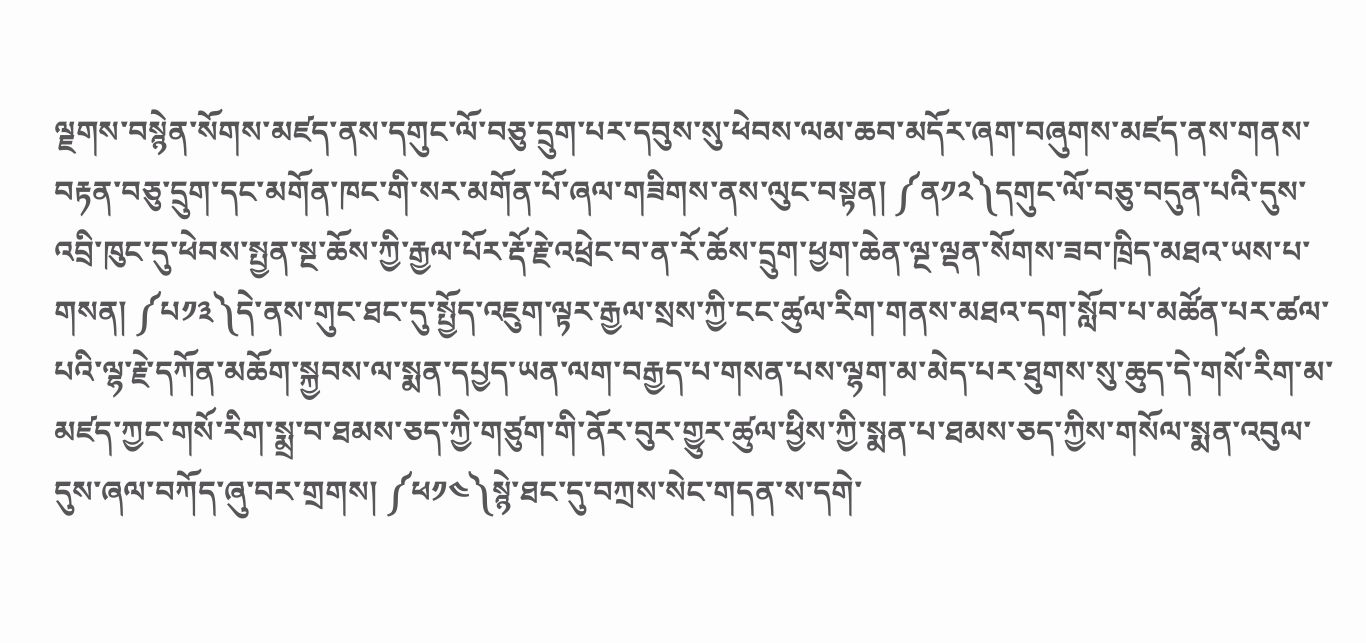ལྗགས་བསྙེན་སོགས་མཛད་ནས་དགུང་ལོ་བཅུ་དྲུག་པར་དབུས་སུ་ཕེབས་ལམ་ཆབ་མདོར་ཞག་བཞུགས་མཛད་ནས་གནས་བརྟན་བཅུ་དྲུག་དང་མགོན་ཁང་གི་སར་མགོན་པོ་ཞལ་གཟིགས་ནས་ལུང་བསྟན། ༼ན༡༢༽དགུང་ལོ་བཅུ་བདུན་པའི་དུས་འབྲི་ཁུང་དུ་ཕེབས་སྤྱན་སྔ་ཆོས་ཀྱི་རྒྱལ་པོར་རྡོ་རྗེ་འཕྲེང་བ་ན་རོ་ཆོས་དྲུག་ཕྱག་ཆེན་ལྔ་ལྡན་སོགས་ཟབ་ཁྲིད་མཐའ་ཡས་པ་གསན། ༼པ༡༣༽དེ་ནས་གུང་ཐང་དུ་སྤྱོད་འཇུག་ལྟར་རྒྱལ་སྲས་ཀྱི་ངང་ཚུལ་རིག་གནས་མཐའ་དག་སློབ་པ་མཚོན་པར་ཚལ་པའི་ལྷ་རྗེ་དཀོན་མཆོག་སྐྱབས་ལ་སྨན་དཔྱད་ཡན་ལག་བརྒྱད་པ་གསན་པས་ལྷག་མ་མེད་པར་ཐུགས་སུ་ཆུད་དེ་གསོ་རིག་མ་མཛད་ཀྱང་གསོ་རིག་སྨྲ་བ་ཐམས་ཅད་ཀྱི་གཙུག་གི་ནོར་བུར་གྱུར་ཚུལ་ཕྱིས་ཀྱི་སྨན་པ་ཐམས་ཅད་ཀྱིས་གསོལ་སྨན་འབུལ་དུས་ཞལ་བཀོད་ཞུ་བར་གྲགས། ༼ཕ༡༤༽སྙེ་ཐང་དུ་བཀྲས་སེང་གདན་ས་དགེ་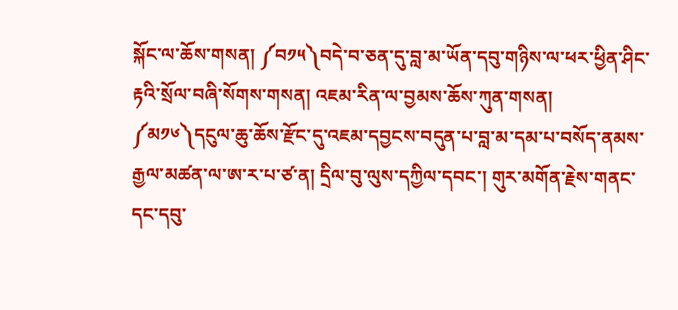སྐོང་ལ་ཆོས་གསན། ༼བ༡༥༽བདེ་བ་ཅན་དུ་བླ་མ་ཡོན་དབུ་གཉིས་ལ་ཕར་ཕྱིན་ཤིང་རྟའི་སྲོལ་བཞི་སོགས་གསན། འཇམ་རིན་ལ་བྱམས་ཆོས་ཀུན་གསན། ༼མ༡༦༽དངུལ་ཆུ་ཆོས་རྫོང་དུ་འཇམ་དབྱངས་བདུན་པ་བླ་མ་དམ་པ་བསོད་ནམས་རྒྱལ་མཚན་ལ་ཨ་ར་པ་ཙ་ན། དྲིལ་བུ་ལུས་དཀྱིལ་དབང་། གུར་མགོན་རྗེས་གནང་དང་དབུ་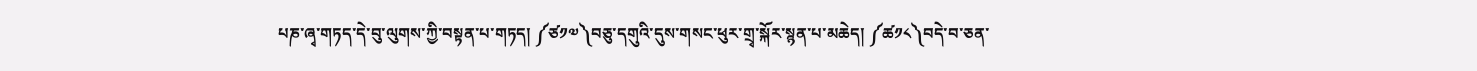པཎ་ཞྭ་གཏད་དེ་བུ་ལུགས་ཀྱི་བསྟན་པ་གཏད། ༼ཙ༡༧༽བཅུ་དགུའི་དུས་གསང་ཕུར་གྲྭ་སྐོར་སྙན་པ་མཆེད། ༼ཚ༡༨༽བདེ་བ་ཅན་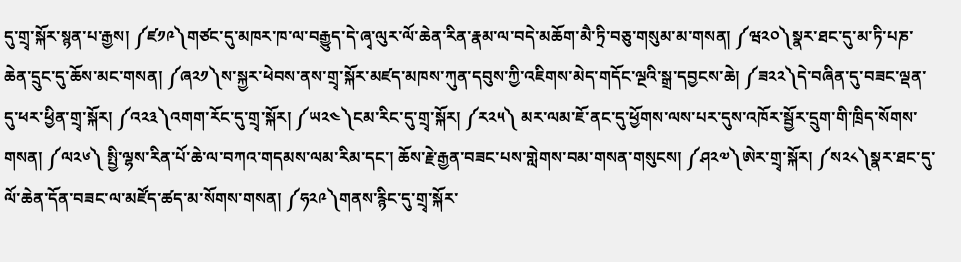དུ་གྲྭ་སྐོར་སྙན་པ་རྒྱས། ༼ཛ༡༩༽གཙང་དུ་མཁར་ཁ་ལ་བརྒྱུད་དེ་ཞྭ་ལུར་ལོ་ཆེན་རིན་རྣམ་ལ་བདེ་མཆོག་མཻ་ཏྲི་བཅུ་གསུམ་མ་གསན། ༼ཝ༢༠༽སྣར་ཐང་དུ་མ་ཏི་པཎ་ཆེན་དྲུང་དུ་ཆོས་མང་གསན། ༼ཞ༢༡༽ས་སྐྱར་ཕེབས་ནས་གྲྭ་སྐོར་མཛད་མཁས་ཀུན་དབུས་ཀྱི་འཇིགས་མེད་གདོང་ལྔའི་སྒྲ་དབྱངས་ཆེ། ༼ཟ༢༢༽དེ་བཞིན་དུ་བཟང་ལྡན་དུ་ཕར་ཕྱིན་གྲྭ་སྐོར། ༼འ༢༣༽འགག་རོང་དུ་གྲྭ་སྐོར། ༼ཡ༢༤༽ངམ་རིང་དུ་གྲྭ་སྐོར། ༼ར༢༥༽ མར་ལམ་ཇོ་ནང་དུ་ཕྱོགས་ལས་པར་དུས་འཁོར་སྦྱོར་དྲུག་གི་ཁྲིད་སོགས་གསན། ༼ལ༢༦༽ སྤྱི་ལྷས་རིན་པོ་ཆེ་ལ་བཀའ་གདམས་ལམ་རིམ་དང་། ཆོས་རྗེ་རྒྱན་བཟང་པས་གླེགས་བམ་གསན་གསུངས། ༼ཤ༢༧༽ཨེར་གྲྭ་སྐོར། ༼ས༢༨༽སྣར་ཐང་དུ་ལོ་ཆེན་དོན་བཟང་ལ་མཛོད་ཚད་མ་སོགས་གསན། ༼ཧ༢༩༽གནས་རྙིང་དུ་གྲྭ་སྐོར་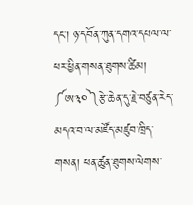དང་། ཉ་དབོན་ཀུན་དགའ་དཔལ་ལ་ཕར་ཕྱིན་གསན་ཐུགས་ཚིམ། ༼ཨ༣༠༽རྩེ་ཆེན་དུ་རྗེ་བཙུན་རེད་མདའ་བ་ལ་མཛོད་མཛུབ་ཁྲིད་གསན། ཕན་ཚུན་ཐུགས་ལེགས་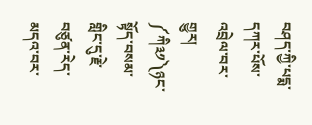བཤད་ཀྱི་པདྨ་དཀར་པོས་འབྲེལ་བར་གྱུར། ༼ཀི༣༡༽ཉང་སྟོད་བསམ་གླིང་དུ་རྗེ་བཙུན་རེད་མདའ་བར་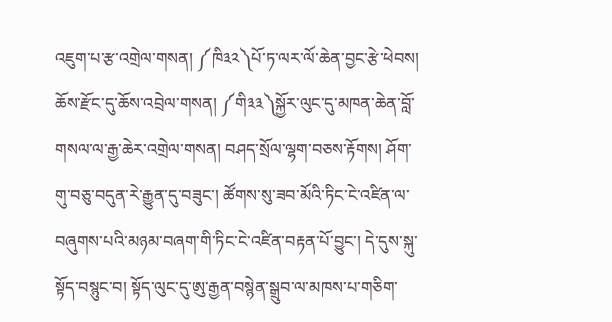འཇུག་པ་རྩ་འགྲེལ་གསན། ༼ཁི༣༢༽པོ་ཏ་ལར་ལོ་ཆེན་བྱང་རྩེ་ཕེབས། ཆོས་རྫོང་དུ་ཆོས་འབྲེལ་གསན། ༼གི༣༣༽སྐྱོར་ལུང་དུ་མཁན་ཆེན་བློ་གསལ་ལ་རྒྱ་ཆེར་འགྲེལ་གསན། བཤད་སྲོལ་ལྷག་བཅས་རྟོགས། ཤོག་གུ་བཅུ་བདུན་རེ་རྒྱུན་དུ་བཟུང་། ཚོགས་སུ་ཟབ་མོའི་ཏིང་ངེ་འཛིན་ལ་བཞུགས་པའི་མཉམ་བཞག་གི་ཏིང་ངེ་འཛིན་བརྟན་པོ་བྱུང་། དེ་དུས་སྐུ་སྟོད་བསྙུང་བ། སྟོད་ལུང་དུ་ཨུ་རྒྱན་བསྙེན་སྒྲུབ་ལ་མཁས་པ་གཅིག་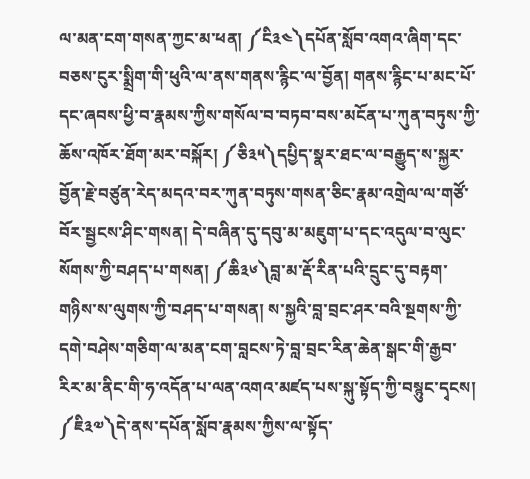ལ་མན་ངག་གསན་ཀྱང་མ་ཕན། ༼ངི༣༤༽དཔོན་སློབ་འགའ་ཞིག་དང་བཅས་ངུར་སྨྲིག་གི་ཕུའི་ལ་ནས་གནས་རྙིང་ལ་བྱོན། གནས་རྙིང་པ་མང་པོ་དང་ཞབས་ཕྱི་བ་རྣམས་ཀྱིས་གསོལ་བ་བཏབ་བས་མངོན་པ་ཀུན་བཏུས་ཀྱི་ཆོས་འཁོར་ཐོག་མར་བསྐོར། ༼ཅི༣༥༽དཔྱིད་སྣར་ཐང་ལ་བརྒྱུད་ས་སྐྱར་བྱོན་རྗེ་བཙུན་རེད་མདའ་བར་ཀུན་བཏུས་གསན་ཅིང་རྣམ་འགྲེལ་ལ་གཙོ་བོར་སྦྱངས་ཤིང་གསན། དེ་བཞིན་དུ་དབུ་མ་མཇུག་པ་དང་འདུལ་བ་ལུང་སོགས་ཀྱི་བཤད་པ་གསན། ༼ཆི༣༦༽བླ་མ་རྡོ་རིན་པའི་དྲུང་དུ་བརྟག་གཉིས་ས་ལུགས་ཀྱི་བཤད་པ་གསན། ས་སྐྱའི་བླ་བྲང་ཤར་བའི་སྔགས་ཀྱི་དགེ་བཤེས་གཅིག་ལ་མན་ངག་བླངས་ཏེ་བླ་བྲང་རིན་ཆེན་སྒང་གི་རྒྱབ་རིར་མ་ནིང་གི་ཧ་འདོན་པ་ལན་འགའ་མཛད་པས་སྐུ་སྟོད་ཀྱི་བསྙུང་དྭངས། ༼ཇི༣༧༽དེ་ནས་དཔོན་སློབ་རྣམས་ཀྱིས་ལ་སྟོད་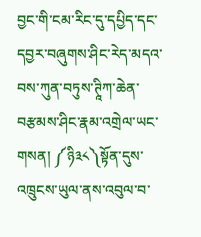བྱང་གི་ངམ་རིང་དུ་དཔྱིད་དང་དབྱར་བཞུགས་ཤིང་རེད་མདའ་བས་ཀུན་བཏུས་ཊཱིཀ་ཆེན་བརྩམས་ཤིང་རྣམ་འགྲེལ་ཡང་གསན། ༼ཉི༣༨༽སྟོན་དུས་འཁྲུངས་ཡུལ་ནས་འབུལ་བ་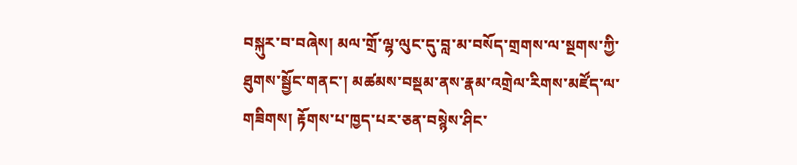བསྐུར་བ་བཞེས། མལ་གྲོ་ལྷ་ལུང་དུ་བླ་མ་བསོད་གྲགས་ལ་སྔགས་ཀྱི་ཐུགས་སྦྱོང་གནང་། མཚམས་བསྡམ་ནས་རྣམ་འགྲེལ་རིགས་མཛོད་ལ་གཟིགས། རྟོགས་པ་ཁྱད་པར་ཅན་བསྙེས་ཤིང་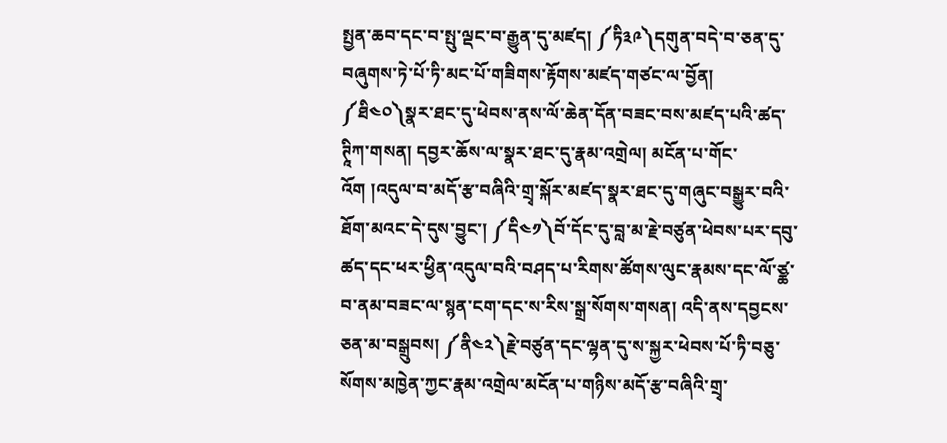སྤྱན་ཆབ་དང་བ་སྤུ་ལྡང་བ་རྒྱུན་དུ་མཛད། ༼ཏི༣༩༽དགུན་བདེ་བ་ཅན་དུ་བཞུགས་ཏེ་པོ་ཏི་མང་པོ་གཟིགས་རྟོགས་མཛད་གཙང་ལ་བྱོན། ༼ཐི༤༠༽སྣར་ཐང་དུ་ཕེབས་ནས་ལོ་ཆེན་དོན་བཟང་བས་མཛད་པའི་ཚད་ཊཱིཀ་གསན། དབྱར་ཆོས་ལ་སྣར་ཐང་དུ་རྣམ་འགྲེལ། མངོན་པ་གོང་འོག །འདུལ་བ་མདོ་རྩ་བཞིའི་གྲྭ་སྐོར་མཛད་སྣར་ཐང་དུ་གཞུང་བསྒྱུར་བའི་ཐོག་མའང་དེ་དུས་བྱུང་། ༼དི༤༡༽བོ་དོང་དུ་བླ་མ་རྗེ་བཙུན་ཕེབས་པར་དབུ་ཚད་དང་ཕར་ཕྱིན་འདུལ་བའི་བཤད་པ་རིགས་ཚོགས་ལུང་རྣམས་དང་ལོ་ཙྪ་བ་ནམ་བཟང་ལ་སྙན་ངག་དང་ས་རིས་སྒྲ་སོགས་གསན། འདི་ནས་དབྱངས་ཅན་མ་བསྒྲུབས། ༼ནི༤༢༽རྗེ་བཙུན་དང་ལྷན་དུ་ས་སྐྱར་ཕེབས་པོ་ཏི་བཅུ་སོགས་མཁྱེན་ཀྱང་རྣམ་འགྲེལ་མངོན་པ་གཉིས་མདོ་རྩ་བཞིའི་གྲྭ་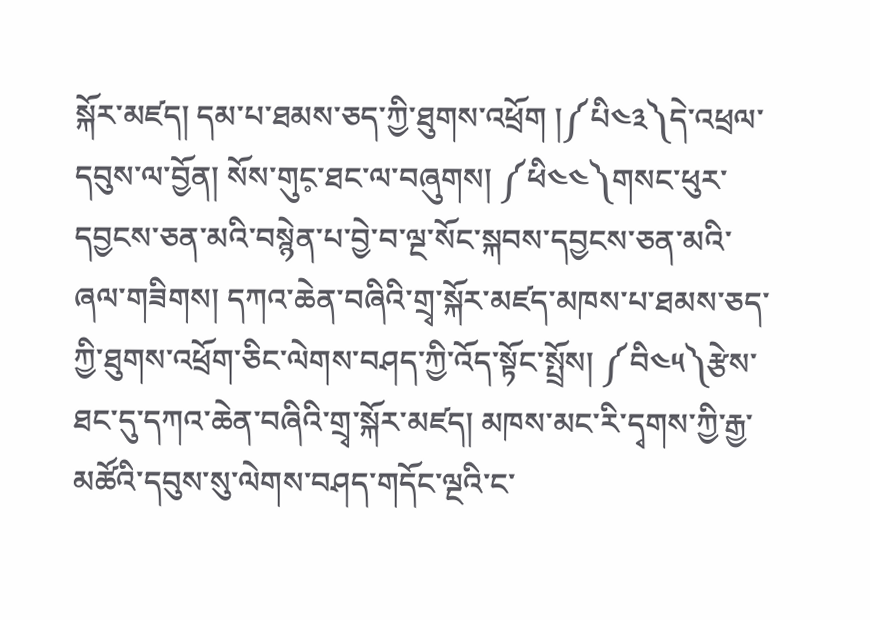སྐོར་མཛད། དམ་པ་ཐམས་ཅད་ཀྱི་ཐུགས་འཕྲོག །༼པི༤༣༽དེ་འཕྲལ་དབུས་ལ་བྱོན། སོས་གུང༷་ཐང་ལ་བཞུགས། ༼ཕི༤༤༽གསང་ཕུར་དབྱངས་ཅན་མའི་བསྙེན་པ་བྱེ་བ་ལྔ་སོང་སྐབས་དབྱངས་ཅན་མའི་ཞལ་གཟིགས། དཀའ་ཆེན་བཞིའི་གྲྭ་སྐོར་མཛད་མཁས་པ་ཐམས་ཅད་ཀྱི་ཐུགས་འཕྲོག་ཅིང་ལེགས་བཤད་ཀྱི་འོད་སྟོང་སྤྲོས། ༼བི༤༥༽རྩེས་ཐང་དུ་དཀའ་ཆེན་བཞིའི་གྲྭ་སྐོར་མཛད། མཁས་མང་རི་དྭགས་ཀྱི་རྒྱ་མཚོའི་དབུས་སུ་ལེགས་བཤད་གདོང་ལྔའི་ང་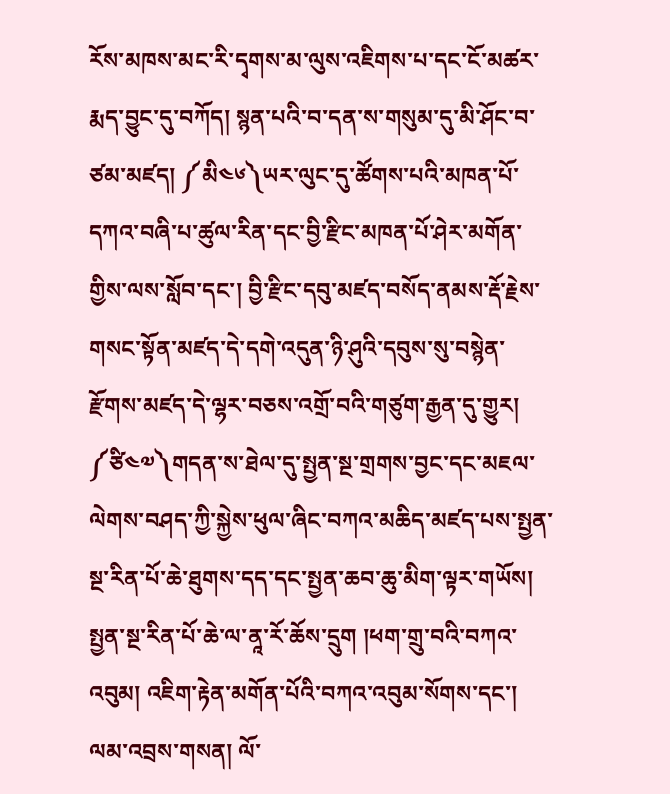རོས་མཁས་མང་རི་དྭགས་མ་ལུས་འཇིགས་པ་དང་ངོ་མཚར་རྨད་བྱུང་དུ་བཀོད། སྙན་པའི་བ་དན་ས་གསུམ་དུ་མི་ཤོང་བ་ཙམ་མཛད། ༼མི༤༦༽ཡར་ལུང་དུ་ཚོགས་པའི་མཁན་པོ་དཀའ་བཞི་པ་ཚུལ་རིན་དང་བྱི་རྫིང་མཁན་པོ་ཤེར་མགོན་གྱིས་ལས་སློབ་དང་། བྱི་རྫིང་དབུ་མཛད་བསོད་ནམས་རྡོ་རྗེས་གསང་སྟོན་མཛད་དེ་དགེ་འདུན་ཉི་ཤུའི་དབུས་སུ་བསྙེན་རྫོགས་མཛད་དེ་ལྷར་བཅས་འགྲོ་བའི་གཙུག་རྒྱན་དུ་གྱུར། ༼ཙི༤༧༽གདན་ས་ཐེལ་དུ་སྤྱན་སྔ་གྲགས་བྱང་དང་མཇལ་ལེགས་བཤད་ཀྱི་སྐྱེས་ཕུལ་ཞིང་བཀའ་མཆིད་མཛད་པས་སྤྱན་སྔ་རིན་པོ་ཆེ་ཐུགས་དད་དང་སྤྱན་ཆབ་ཆུ་མིག་ལྟར་གཡོས། སྤྱན་སྔ་རིན་པོ་ཆེ་ལ་ནཱ་རོ་ཆོས་དྲུག །ཕག་གྲུ་བའི་བཀའ་འབུམ། འཇིག་རྟེན་མགོན་པོའི་བཀའ་འབུམ་སོགས་དང་། ལམ་འབྲས་གསན། ལོ་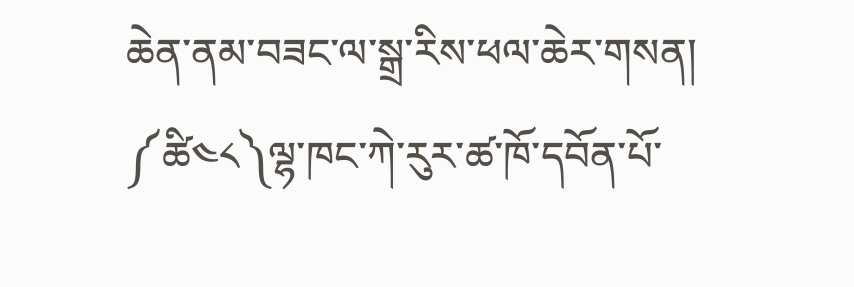ཆེན་ནམ་བཟང་ལ་སྒྲ་རིས་ཕལ་ཆེར་གསན། ༼ཚི༤༨༽ལྷ་ཁང་ཀེ་རུར་ཚ་ཁོ་དབོན་པོ་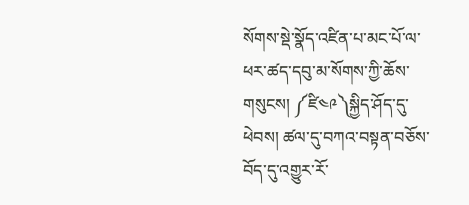སོགས་སྡེ་སྣོད་འཛིན་པ་མང་པོ་ལ་ཕར་ཚད་དབུ་མ་སོགས་ཀྱི་ཆོས་གསུངས། ༼ཛི༤༩༽སྐྱིད་ཤོད་དུ་ཕེབས། ཚལ་དུ་བཀའ་བསྟན་བཅོས་བོད་དུ་འགྱུར་རོ་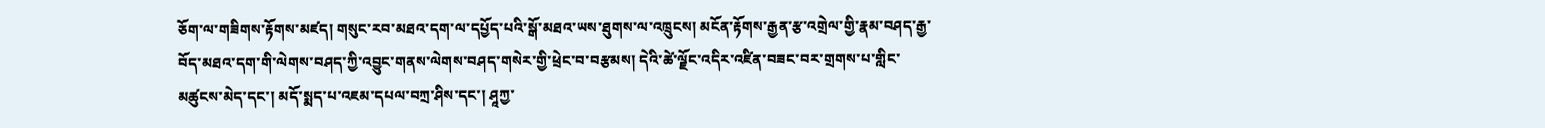ཅོག་ལ་གཟིགས་རྟོགས་མཛད། གསུང་རབ་མཐའ་དག་ལ་དཔྱོད་པའི་སྒོ་མཐའ་ཡས་ཐུགས་ལ་འཁྲུངས། མངོན་རྟོགས་རྒྱན་རྩ་འགྲེལ་གྱི་རྣམ་བཤད་རྒྱ་བོད་མཐའ་དག་གི་ལེགས་བཤད་ཀྱི་འབྱུང་གནས་ལེགས་བཤད་གསེར་གྱི་ཕྲེང་བ་བརྩམས། དེའི་ཚེ་ལྗོང་འདིར་འཛིན་བཟང་བར་གྲགས་པ་གླིང་མཚུངས་མེད་དང་། མདོ་སྨད་པ་འཇམ་དཔལ་བཀྲ་ཤིས་དང་། ཤཱཀྱ་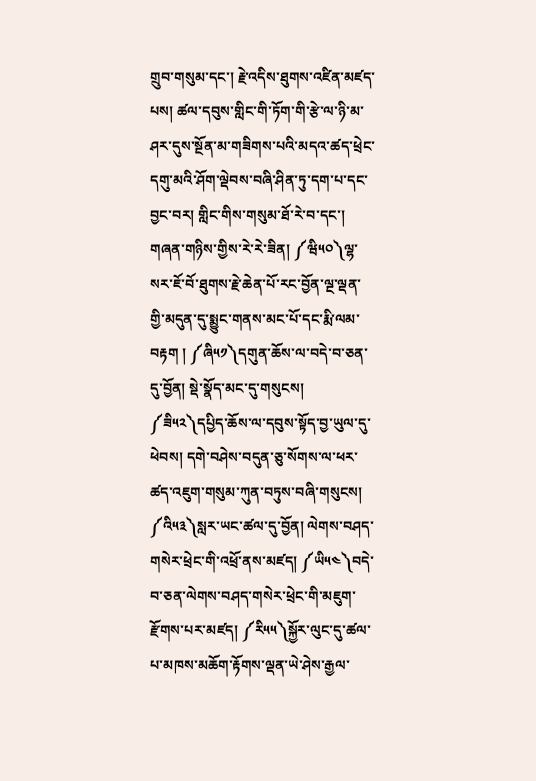གྲུབ་གསུམ་དང་། རྗེ་འདིས་ཐུགས་འཛིན་མཛད་པས། ཚལ་དབུས་གླིང་གི་ཏོག་གི་རྩེ་ལ་ཉི་མ་ཤར་དུས་སྔོན་མ་གཟིགས་པའི་མདའ་ཚད་ཕྲེང་དགུ་མའི་ཤོག་ལྡེབས་བཞི་ཤིན་ཏུ་དག་པ་དང་བྱང་བར། གླིང་གིས་གསུམ་ཐོ་རེ་བ་དང་། གཞན་གཉིས་གྱིས་རེ་རེ་ཟིན། ༼ཝི༥༠༽ལྷ་སར་ཇོ་བོ་ཐུགས་རྗེ་ཆེན་པོ་རང་བྱོན་ལྔ་ལྡན་གྱི་མདུན་དུ་སྨྱུང་གནས་མང་པོ་དང་རྨི་ལམ་བརྟག ། ༼ཞི༥༡༽དགུན་ཆོས་ལ་བདེ་བ་ཅན་དུ་བྱོན། སྡེ་སྣོད་མང་དུ་གསུངས། ༼ཟི༥༢༽དཔྱིད་ཆོས་ལ་དབུས་སྟོད་བྱ་ཡུལ་དུ་ཕེབས། དགེ་བཤེས་བདུན་ཅུ་སོགས་ལ་ཕར་ཚད་འཇུག་གསུམ་ཀུན་བཏུས་བཞི་གསུངས། ༼འི༥༣༽སླར་ཡང་ཚལ་དུ་བྱོན། ལེགས་བཤད་གསེར་ཕྲེང་གི་འཕྲོ་ནས་མཛད། ༼ཡི༥༤༽བདེ་བ་ཅན་ལེགས་བཤད་གསེར་ཕྲེང་གི་མཇུག་རྫོགས་པར་མཛད། ༼རི༥༥༽སྐྱོར་ལུང་དུ་ཚལ་པ་མཁས་མཆོག་རྟོགས་ལྡན་ཡེ་ཤེས་རྒྱལ་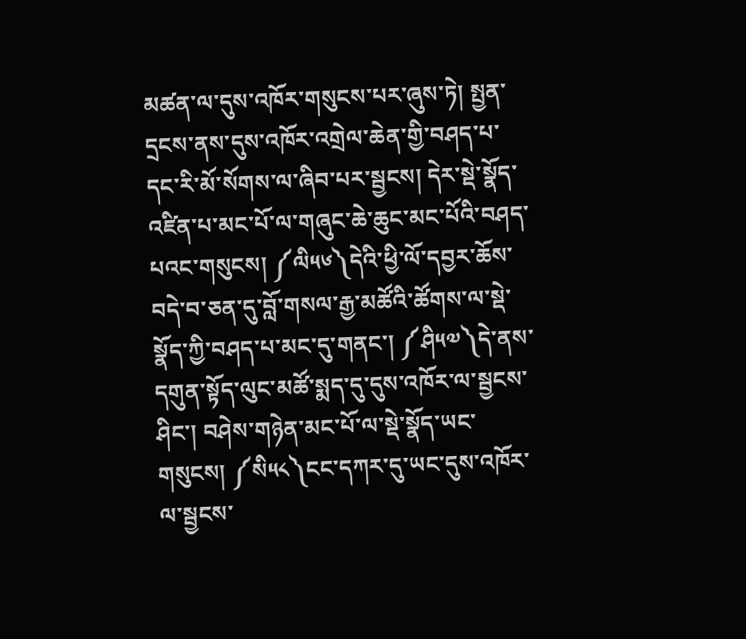མཚན་ལ་དུས་འཁོར་གསུངས་པར་ཞུས་ཏེ། སྤྱན་དྲངས་ནས་དུས་འཁོར་འགྲེལ་ཆེན་གྱི་བཤད་པ་དང་རི་མོ་སོགས་ལ་ཞིབ་པར་སྦྱངས། དེར་སྡེ་སྣོད་འཛིན་པ་མང་པོ་ལ་གཞུང་ཆེ་ཆུང་མང་པོའི་བཤད་པའང་གསུངས། ༼ལི༥༦༽དེའི་ཕྱི་ལོ་དབྱར་ཆོས་བདེ་བ་ཅན་དུ་བློ་གསལ་རྒྱ་མཚོའི་ཚོགས་ལ་སྡེ་སྣོད་ཀྱི་བཤད་པ་མང་དུ་གནང་། ༼ཤི༥༧༽དེ་ནས་དགུན་སྟོད་ལུང་མཚོ་སྨད་དུ་དུས་འཁོར་ལ་སྦྱངས་ཤིང་། བཤེས་གཉེན་མང་པོ་ལ་སྡེ་སྣོད་ཡང་གསུངས། ༼སི༥༨༽ངང་དཀར་དུ་ཡང་དུས་འཁོར་ལ་སྦྱངས་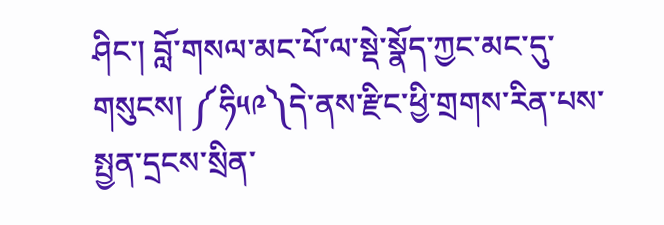ཤིང་། བློ་གསལ་མང་པོ་ལ་སྡེ་སྣོད་ཀྱང་མང་དུ་གསུངས། ༼ཧི༥༩༽དེ་ནས་རྫིང་ཕྱི་གྲགས་རིན་པས་སྤྱན་དྲངས་སྲིན་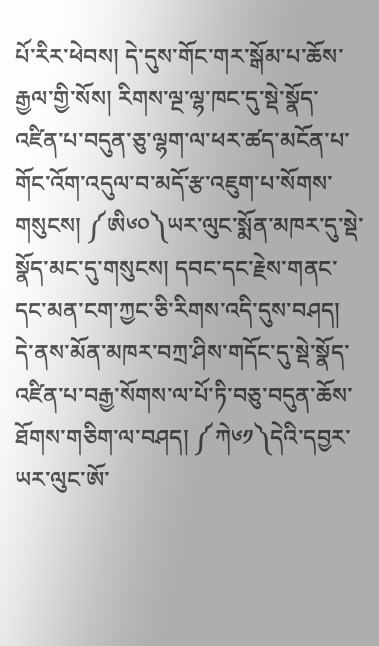པོ་རིར་ཕེབས། དེ་དུས་གོང་གར་སྒོམ་པ་ཆོས་རྒྱལ་གྱི་སོས། རིགས་ལྔ་ལྷ་ཁང་དུ་སྡེ་སྣོད་འཛིན་པ་བདུན་ཅུ་ལྷག་ལ་ཕར་ཚད་མངོན་པ་གོང་འོག་འདུལ་བ་མདོ་རྩ་འཇུག་པ་སོགས་གསུངས། ༼ཨི༦༠༽ཡར་ལུང་སྨོན་མཁར་དུ་སྡེ་སྣོད་མང་དུ་གསུངས། དབང་དང་རྗེས་གནང་དང་མན་ངག་ཀྱང་ཅི་རིགས་འདི་དུས་བཤད། དེ་ནས་མོན་མཁར་བཀྲ་ཤིས་གདོང་དུ་སྡེ་སྣོད་འཛིན་པ་བརྒྱ་སོགས་ལ་པོ་ཏི་བཅུ་བདུན་ཆོས་ཐོགས་གཅིག་ལ་བཤད། ༼ཀེ༦༡༽དེའི་དབྱར་ཡར་ལུང་ཨོ་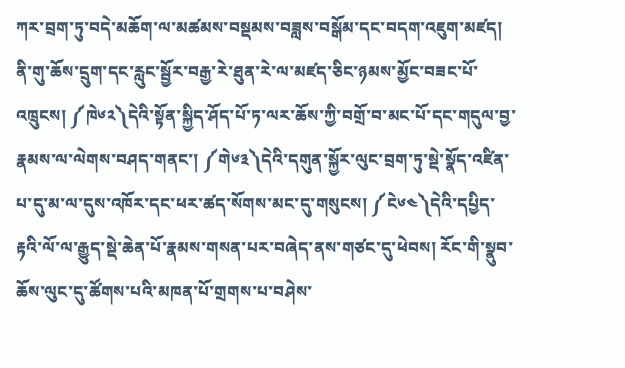ཀར་བྲག་ཏུ་བདེ་མཆོག་ལ་མཚམས་བསྡམས་བཟླས་བསྒོམ་དང་བདག་འཇུག་མཛད། ནི་གུ་ཆོས་དྲུག་དང་རླུང་སྦྱོར་བརྒྱ་རེ་ཐུན་རེ་ལ་མཛད་ཅིང་ཉམས་མྱོང་བཟང་པོ་འཁྲུངས། ༼ཁེ༦༢༽དེའི་སྟོན་སྐྱིད་ཤོད་པོ་ཏ་ལར་ཆོས་ཀྱི་བགྲོ་བ་མང་པོ་དང་གདུལ་བྱ་རྣམས་ལ་ལེགས་བཤད་གནང་། ༼གེ༦༣༽དེའི་དགུན་སྐྱོར་ལུང་བྲག་ཏུ་སྡེ་སྣོད་འཛིན་པ་དུ་མ་ལ་དུས་འཁོར་དང་ཕར་ཚད་སོགས་མང་དུ་གསུངས། ༼ངེ༦༤༽དེའི་དཔྱིད་རྟའི་ལོ་ལ་རྒྱུད་སྡེ་ཆེན་པོ་རྣམས་གསན་པར་བཞེད་ནས་གཙང་དུ་ཕེབས། རོང་གི་སྣུབ་ཆོས་ལུང་དུ་ཚོགས་པའི་མཁན་པོ་གྲགས་པ་བཤེས་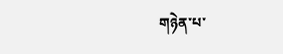གཉེན་པ་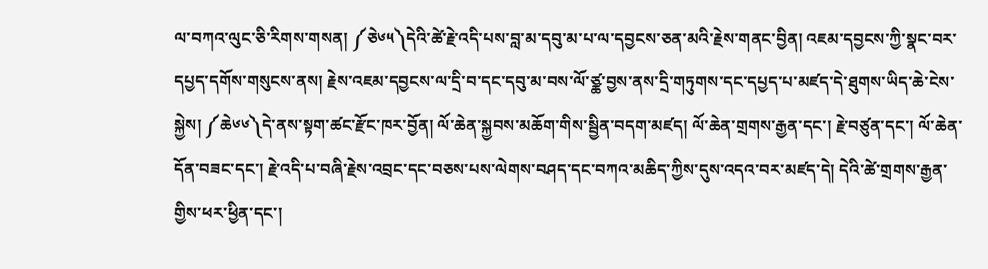ལ་བཀའ་ལུང་ཅི་རིགས་གསན། ༼ཅེ༦༥༽དེའི་ཚེ་རྗེ་འདི་པས་བླ་མ་དབུ་མ་པ་ལ་དབྱངས་ཅན་མའི་རྗེས་གནང་བྱིན། འཇམ་དབྱངས་ཀྱི་སྣང་བར་དཔྱད་དགོས་གསུངས་ནས། རྗེས་འཇམ་དབྱངས་ལ་དྲི་བ་དང་དབུ་མ་བས་ལོ་ཙྪ་བྱས་ནས་དྲི་གཏུགས་དང་དཔྱད་པ་མཛད་དེ་ཐུགས་ཡིད་ཆེ་ངེས་སྐྱེས། ༼ཆེ༦༦༽དེ་ནས་སྟག་ཚང་རྫོང་ཁར་བྱོན། ལོ་ཆེན་སྐྱབས་མཆོག་གིས་སྦྱིན་བདག་མཛད། ལོ་ཆེན་གྲགས་རྒྱན་དང་། རྗེ་བཙུན་དང་། ལོ་ཆེན་དོན་བཟང་དང་། རྗེ་འདི་པ་བཞི་རྗེས་འབྲང་དང་བཅས་པས་ལེགས་བཤད་དང་བཀའ་མཆིད་ཀྱིས་དུས་འདའ་བར་མཛད་དེ། དེའི་ཚེ་གྲགས་རྒྱན་གྱིས་ཕར་ཕྱིན་དང་།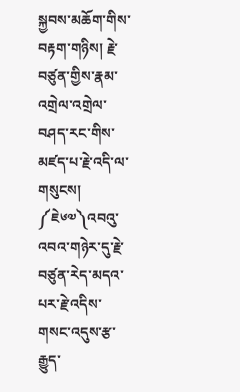སྐྱབས་མཆོག་གིས་བརྟག་གཉིས། རྗེ་བཙུན་གྱིས་རྣམ་འགྲེལ་འགྲེལ་བཤད་རང་གིས་མཛད་པ་རྗེ་འདི་ལ་གསུངས། ༼ཇེ༦༧༽འབའུ་འབའ་གཉེར་དུ་རྗེ་བཙུན་རེད་མདའ་པར་རྗེ་འདིས་གསང་འདུས་རྩ་རྒྱུད་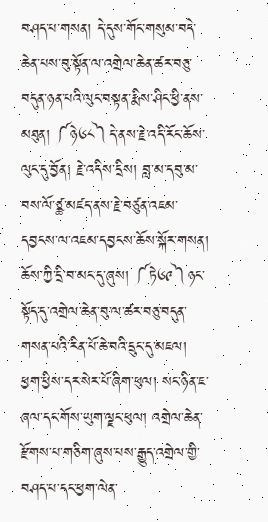བཤད་པ་གསན། དེ་དུས་གོང་གསུམ་བདེ་ཆེན་པས་བུ་སྟོན་ལ་འགྲེལ་ཆེན་ཚར་བཅུ་བདུན་ཉན་པའི་ལུང་བསྟན་རྨིས་ཤིང་ཕྱི་ནས་མཐུན། ༼ཉེ༦༨༽དེ་ནས་རྗེ་འདི་རོང་ཆོས་ལུང་དུ་བྱོན། རྗེ་འདིས་དྲིས། བླ་མ་དབུ་མ་བས་ལོ་ཙྪ་མཛད་ནས་རྗེ་བཙུན་འཇམ་དབྱངས་ལ་འཇམ་དབྱངས་ཆོས་སྐོར་གསན། ཆོས་ཀྱི་དྲི་བ་མང་དུ་ཞུས། ༼ཏེ༦༩༽ཉང་སྟོད་དུ་འགྲེལ་ཆེན་བུ་ལ་ཚར་བཅུ་བདུན་གསན་པའི་རིན་པོ་ཆེ་བའི་དྲུང་དུ་མཇལ། ཕྱག་ཕྱིས་དར་སེར་པོ་ཞིག་ཕུལ། སང་ཉིན་ཇ་ཞལ་དང་གོས་ཡུག་ལྗང་ཕུལ། འགྲེལ་ཆེན་རྫོགས་པ་གཅིག་ཞུས་པས་རྒྱུད་འགྲེལ་གྱི་བཤད་པ་དང་ཕྱག་ལེན་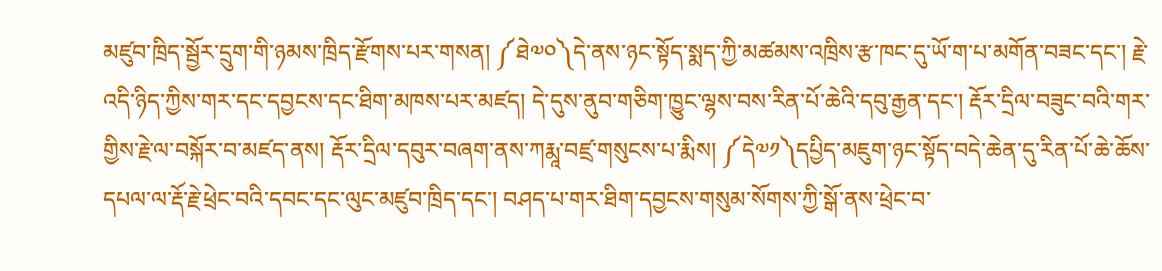མཛུབ་ཁྲིད་སྦྱོར་དྲུག་གི་ཉམས་ཁྲིད་རྫོགས་པར་གསན། ༼ཐེ༧༠༽དེ་ནས་ཉང་སྟོད་སྨད་ཀྱི་མཚམས་འཁྲིས་རྩ་ཁང་དུ་ཡོ་ག་པ་མགོན་བཟང་དང་། རྗེ་འདི་ཉིད་ཀྱིས་གར་དང་དབྱངས་དང་ཐིག་མཁས་པར་མཛད། དེ་དུས་ནུབ་གཅིག་ཁྱུང་ལྷས་བས་རིན་པོ་ཆེའི་དབུ་རྒྱན་དང་། རྡོར་དྲིལ་བཟུང་བའི་གར་གྱིས་རྗེ་ལ་བསྐོར་བ་མཛད་ནས། རྡོར་དྲིལ་དབུར་བཞག་ནས་ཀརྨཱ་བཛྲ་གསུངས་པ་རྨིས། ༼དེ༧༡༽དཔྱིད་མཇུག་ཉང་སྟོད་བདེ་ཆེན་དུ་རིན་པོ་ཆེ་ཆོས་དཔལ་ལ་རྡོ་རྗེ་ཕྲེང་བའི་དབང་དང་ལུང་མཛུབ་ཁྲིད་དང་། བཤད་པ་གར་ཐིག་དབྱངས་གསུམ་སོགས་ཀྱི་སྒོ་ནས་ཕྲེང་བ་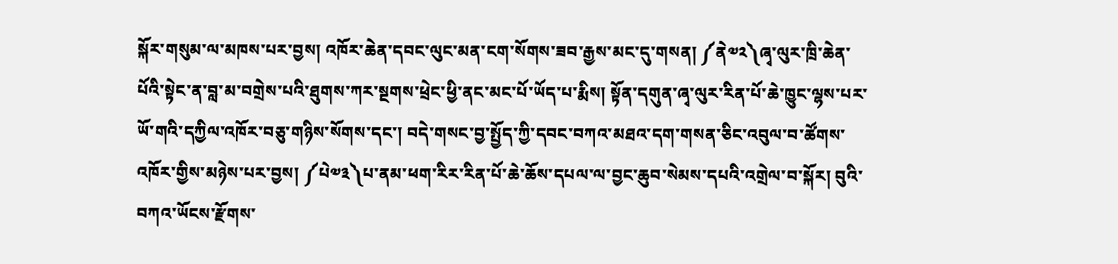སྐོར་གསུམ་ལ་མཁས་པར་བྱས། འཁོར་ཆེན་དབང་ལུང་མན་ངག་སོགས་ཟབ་རྒྱས་མང་དུ་གསན། ༼ནེ༧༢༽ཞྭ་ལུར་ཁྲི་ཆེན་པོའི་སྟེང་ན་བླ་མ་བགྲེས་པའི་ཐུགས་ཀར་སྔགས་ཕྲེང་ཕྱི་ནང་མང་པོ་ཡོད་པ་རྨིས། སྟོན་དགུན་ཞྭ་ལུར་རིན་པོ་ཆེ་ཁྱུང་ལྷས་པར་ཡོ་གའི་དཀྱིལ་འཁོར་བཅུ་གཉིས་སོགས་དང་། བདེ་གསང་བྱ་སྤྱོད་ཀྱི་དབང་བཀའ་མཐའ་དག་གསན་ཅིང་འབུལ་བ་ཚོགས་འཁོར་གྱིས་མཉེས་པར་བྱས། ༼པེ༧༣༽པ་ནམ་ཕག་རིར་རིན་པོ་ཆེ་ཆོས་དཔལ་ལ་བྱང་ཆུབ་སེམས་དཔའི་འགྲེལ་བ་སྐོར། བུའི་བཀའ་ཡོངས་རྫོགས་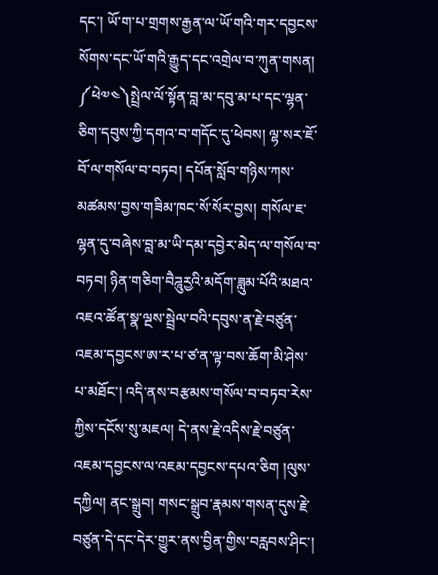དང་། ཡོ་ག་པ་གྲགས་རྒྱན་ལ་ཡོ་གའི་གར་དབྱངས་སོགས་དང་ཡོ་གའི་རྒྱུད་དང་འགྲེལ་བ་ཀུན་གསན། ༼ཕེ༧༤༽སྤྲེལ་ལོ་སྟོན་བླ་མ་དབུ་མ་པ་དང་ལྷན་ཅིག་དབུས་ཀྱི་དགའ་བ་གདོང་དུ་ཕེབས། ལྷ་སར་ཇོ་བོ་ལ་གསོལ་བ་བཏབ། དཔོན་སློབ་གཉིས་ཀས་མཚམས་བྱས་གཟིམ་ཁང་སོ་སོར་བྱས། གསོལ་ཇ་ལྷན་དུ་བཞེས་བླ་མ་ཡི་དམ་དབྱེར་མེད་ལ་གསོལ་བ་བཏབ། ཉིན་གཅིག་བཻཌཱུརྱའི་མདོག་ཟླུམ་པོའི་མཐའ་འཇའ་ཚོན་སྣ་ལྔས་སྦྲེལ་བའི་དབུས་ན་རྗེ་བཙུན་འཇམ་དབྱངས་ཨ་ར་པ་ཙ་ན་ལྟ་བས་ཆོག་མི་ཤེས་པ་མཐོང་། འདི་ནས་བརྩམས་གསོལ་བ་བཏབ་རེས་ཀྱིས་དངོས་སུ་མཇལ། དེ་ནས་རྗེ་འདིས་རྗེ་བཙུན་འཇམ་དབྱངས་ལ་འཇམ་དབྱངས་དཔའ་ཅིག །ལུས་དཀྱིལ། ནང་སྒྲུབ། གསང་སྒྲུབ་རྣམས་གསན་དུས་རྗེ་བཙུན་དེ་དང་དེར་གྱུར་ནས་བྱིན་གྱིས་བརླབས་ཤིང་།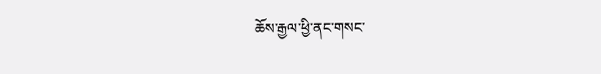ཆོས་རྒྱལ་ཕྱི་ནང་གསང་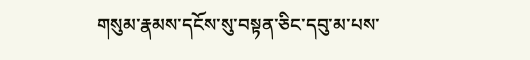གསུམ་རྣམས་དངོས་སུ་བསྟན་ཅིང་དབུ་མ་པས་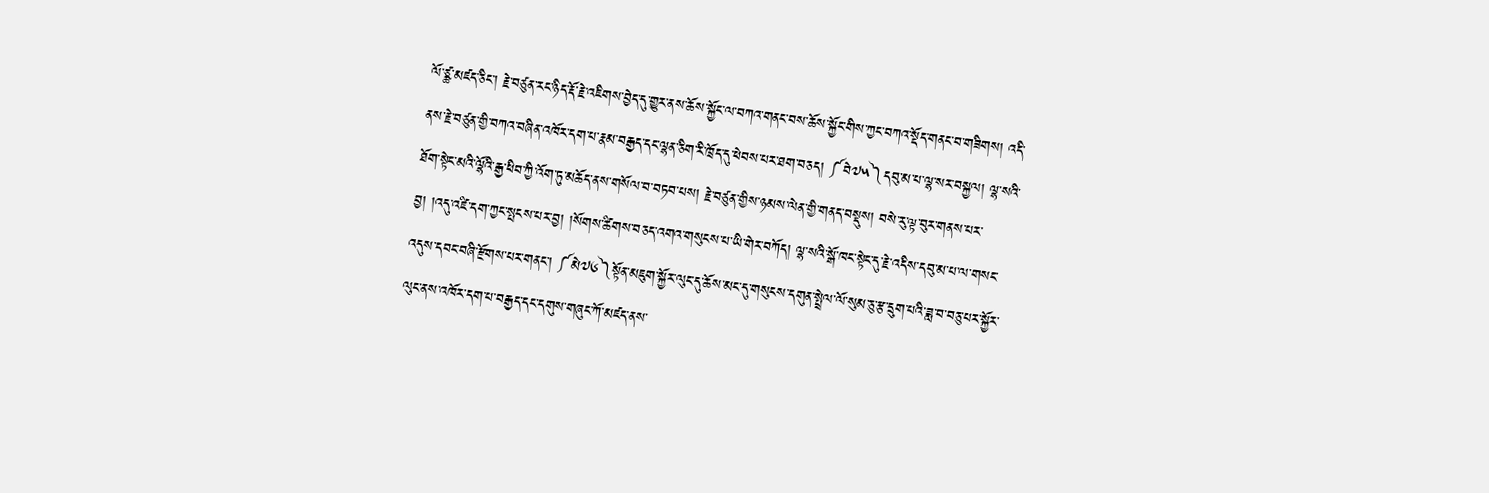ལོ་ཙྪ་མཛད་ཅིང་། རྗེ་བཙུན་རང་ཉིད་རྡོ་རྗེ་འཇིགས་བྱེད་དུ་གྱུར་ནས་ཆོས་སྐྱོང་ལ་བཀའ་གནང་བས་ཆོས་སྐྱོང་གིས་ཀྱང་བཀའ་སྡོད་གནང་བ་གཟིགས། འདི་ནས་རྗེ་བཙུན་གྱི་བཀའ་བཞིན་འཁོར་དག་པ་རྣམ་བརྒྱད་དང་ལྷན་ཅིག་རི་ཁྲོད་དུ་ཕེབས་པར་ཐག་བཅད། ༼བེ༧༥༽དབུ་མ་པ་ལྷ་སར་བསྐྱལ། ལྷ་སའི་ཐོག་སྟེང་མའི་ལྷོའི་རྒྱ་ཕིབ་ཀྱི་འོག་ཏུ་མཆོད་ནས་གསོལ་བ་བཏབ་པས། རྗེ་བཙུན་གྱིས་ཉམས་ལེན་གྱི་གནད་བསྡུས། བསེ་རུ་ལྟ་བུར་གནས་པར་བྱ། །འདུ་འཛི་དག་ཀྱང་སྤངས་པར་བྱ། །སོགས་ཚིགས་བཅད་འགའ་གསུངས་པ་ཡི་གེར་བཀོད། ལྷ་སའི་སྒོ་ཁང་སྟེང་དུ་རྗེ་འདིས་དབུ་མ་པ་ལ་གསང་འདུས་དབང་བཞི་རྫོགས་པར་གནང་། ༼མེ༧༦༽སྟོན་མཇུག་སྐྱོར་ལུང་དུ་ཆོས་མང་དུ་གསུངས་དགུན་སྤྲེལ་ལོ་སུམ་ཅུ་རྩ་དྲུག་པའི་ཟླ་བ་བཅུ་པར་སྐྱོར་ལུང་ནས་འཁོར་དག་པ་བརྒྱད་དང་དགུས་གཞུང་ཀོ་མཛད་ནས་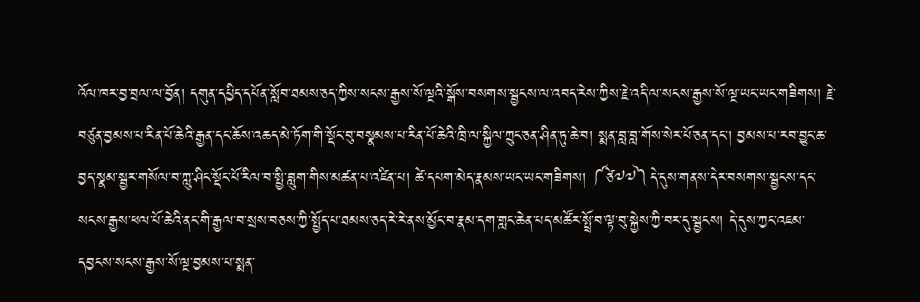འོལ་ཁར་བྱ་བྲལ་ལ་བྱོན། དགུན་དཔྱིད་དཔོན་སློབ་ཐམས་ཅད་ཀྱིས་སངས་རྒྱས་སོ་ལྔའི་སྒོས་བསགས་སྦྱངས་ལ་འབད་རེས་ཀྱིས་རྗེ་འདི་ལ་སངས་རྒྱས་སོ་ལྔ་ཡང་ཡང་གཟིགས། རྗེ་བཙུན་བྱམས་པ་རིན་པོ་ཆེའི་རྒྱན་དང་ཆོས་འཆད་མེ་ཏོག་གི་སྡོང་བུ་བསྣམས་པ་རིན་པོ་ཆེའི་ཁྲི་ལ་སྐྱིལ་ཀྲུང་ཅན་ཤིན་ཏུ་ཆེ་བ། སྨན་བླ་བླ་གོས་སེར་པོ་ཅན་དང་། བྱམས་པ་རབ་བྱུང་ཆ་བྱད་སྣམ་སྦྱར་གསོལ་བ་ཀླུ་ཤིང་སྡོང་པོ་རིལ་བ་སྤྱི་བླུག་གིས་མཚན་པ་འཛིན་པ། ཚེ་དཔག་མེད་རྣམས་ཡང་ཡང་གཟིགས། ༼ཙེ༧༧༽དེ་དུས་གནས་དེར་བསགས་སྦྱངས་དང་སངས་རྒྱས་ཕལ་པོ་ཆེའི་ནང་གི་རྒྱལ་བ་སྲས་བཅས་ཀྱི་སྤྱོད་པ་ཐམས་ཅད་རེ་རེ་ནས་མྱོང་བ་རྣམ་དག་གླང་ཆེན་པད་མཚོར་སྤྲོ་བ་ལྟ་བུ་སྐྱེས་ཀྱི་བར་དུ་སྦྱངས། དེ་དུས་ཀྱང་འཇམ་དབྱངས་སངས་རྒྱས་སོ་ལྔ་བྱམས་པ་སྨན་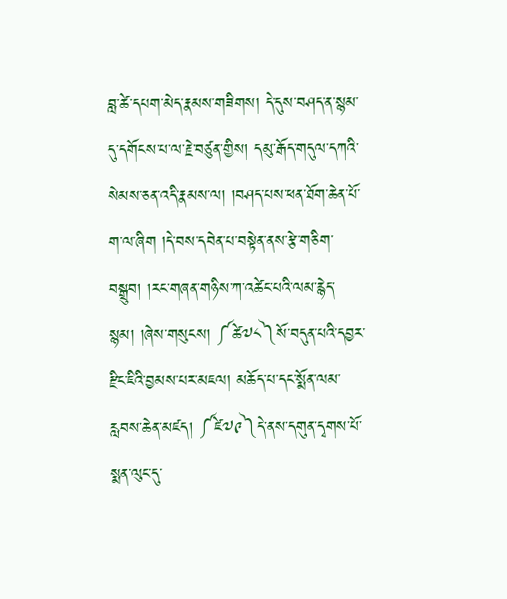བླ་ཚེ་དཔག་མེད་རྣམས་གཟིགས། དེ་དུས་བཤད་ན་སྙམ་དུ་དགོངས་པ་ལ་རྗེ་བཙུན་གྱིས། དམུ་རྒོད་གདུལ་དཀའི་སེམས་ཅན་འདི་རྣམས་ལ། །བཤད་པས་ཕན་ཐོག་ཆེན་པོ་ག་ལ་ཞིག །དེ་བས་དབེན་པ་བསྟེན་ནས་རྩེ་གཅིག་བསྒྲུབ། །རང་གཞན་གཉིས་ཀ་འཚེང་པའི་ལམ་རྙེད་སྙམ། །ཞེས་གསུངས། ༼ཚེ༧༨༽སོ་བདུན་པའི་དབྱར་རྫིང་ཇིའི་བྱམས་པར་མཇལ། མཆོད་པ་དང་སྨོན་ལམ་རླབས་ཆེན་མཛད། ༼ཛེ༧༩༽དེ་ནས་དགུན་དྭགས་པོ་སྨན་ལུང་དུ་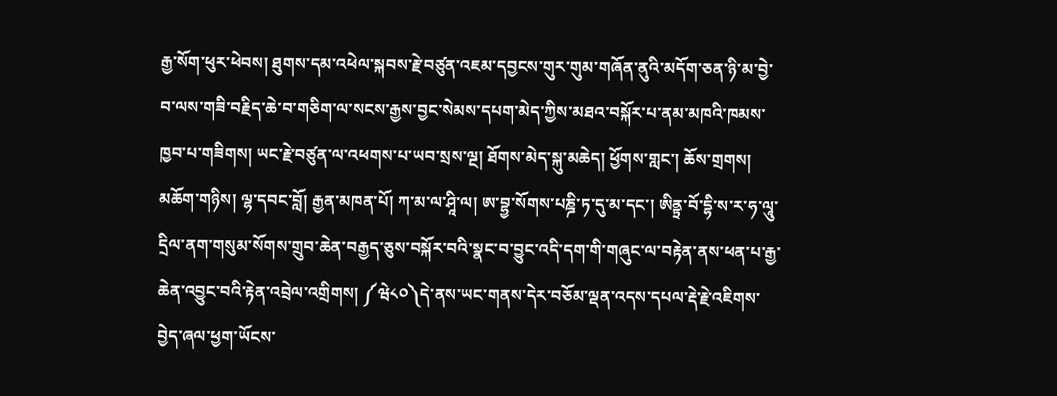རྒྱ་སོག་ཕུར་ཕེབས། ཐུགས་དམ་འཕེལ་སྐབས་རྗེ་བཙུན་འཇམ་དབྱངས་གུར་གུམ་གཞོན་ནུའི་མདོག་ཅན་ཉི་མ་བྱེ་བ་ལས་གཟི་བརྗིད་ཆེ་བ་གཅིག་ལ་སངས་རྒྱས་བྱང་སེམས་དཔག་མེད་ཀྱིས་མཐའ་བསྐོར་པ་ནམ་མཁའི་ཁམས་ཁྱབ་པ་གཟིགས། ཡང་རྗེ་བཙུན་ལ་འཕགས་པ་ཡབ་སྲས་ལྔ། ཐོགས་མེད་སྐུ་མཆེད། ཕྱོགས་གླང་། ཆོས་གྲགས། མཆོག་གཉིས། ལྷ་དབང་བློ། རྒྱན་མཁན་པོ། ཀ་མ་ལ་ཤཱི་ལ། ཨ་བྷྱ་སོགས་པཎྜི་ཏ་དུ་མ་དང་། ཨིནྟྲ་བོ་དྷི་ས་ར་ཧ་ལཱུ་དྲིལ་ནག་གསུམ་སོགས་གྲུབ་ཆེན་བརྒྱད་ཅུས་བསྐོར་བའི་སྣང་བ་བྱུང་འདི་དག་གི་གཞུང་ལ་བརྟེན་ནས་ཕན་པ་རྒྱ་ཆེན་འབྱུང་བའི་རྟེན་འབྲེལ་འགྲིགས། ༼ཝེ༨༠༽དེ་ནས་ཡང་གནས་དེར་བཅོམ་ལྡན་འདས་དཔལ་རྡེ་རྗེ་འཇིགས་བྱེད་ཞལ་ཕྱག་ཡོངས་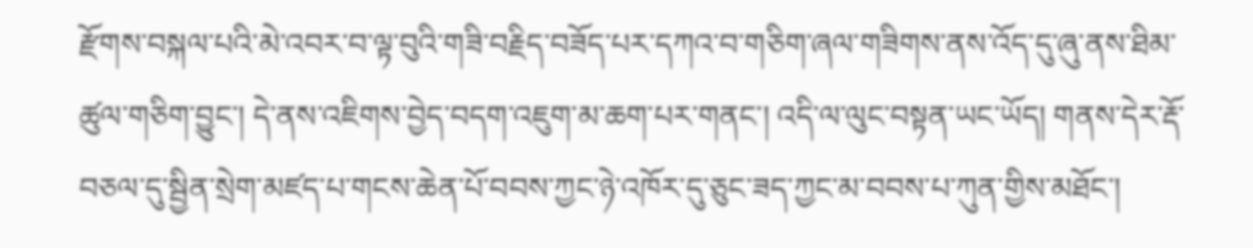རྫོགས་བསྐལ་པའི་མེ་འབར་བ་ལྟ་བུའི་གཟི་བརྗིད་བཟོད་པར་དཀའ་བ་གཅིག་ཞལ་གཟིགས་ནས་འོད་དུ་ཞུ་ནས་ཐིམ་ཚུལ་གཅིག་བྱུང་། དེ་ནས་འཇིགས་བྱེད་བདག་འཇུག་མ་ཆག་པར་གནང་། འདི་ལ་ལུང་བསྟན་ཡང་ཡོད། གནས་དེར་རྡོ་བཅལ་དུ་སྦྱིན་སྲེག་མཛད་པ་གངས་ཆེན་པོ་བབས་ཀྱང་ཉེ་འཁོར་དུ་ཅུང་ཟད་ཀྱང་མ་བབས་པ་ཀུན་གྱིས་མཐོང་།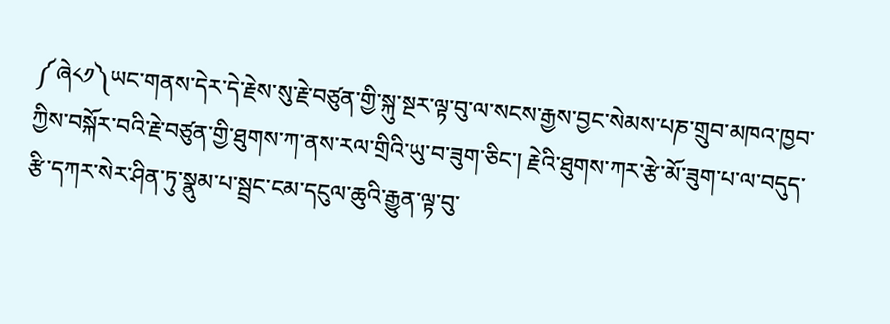༼ཞེ༨༡༽ཡང་གནས་དེར་དེ་རྗེས་སུ་རྗེ་བཙུན་གྱི་སྐུ་སྔར་ལྟ་བུ་ལ་སངས་རྒྱས་བྱང་སེམས་པཎ་གྲུབ་མཁའ་ཁྱབ་ཀྱིས་བསྐོར་བའི་རྗེ་བཙུན་གྱི་ཐུགས་ཀ་ནས་རལ་གྲིའི་ཡུ་བ་ཟུག་ཅིང་། རྗེའི་ཐུགས་ཀར་རྩེ་མོ་ཟུག་པ་ལ་བདུད་རྩི་དཀར་སེར་ཤིན་ཏུ་སྣུམ་པ་སྦྲང་ངམ་དངུལ་ཆུའི་རྒྱུན་ལྟ་བུ་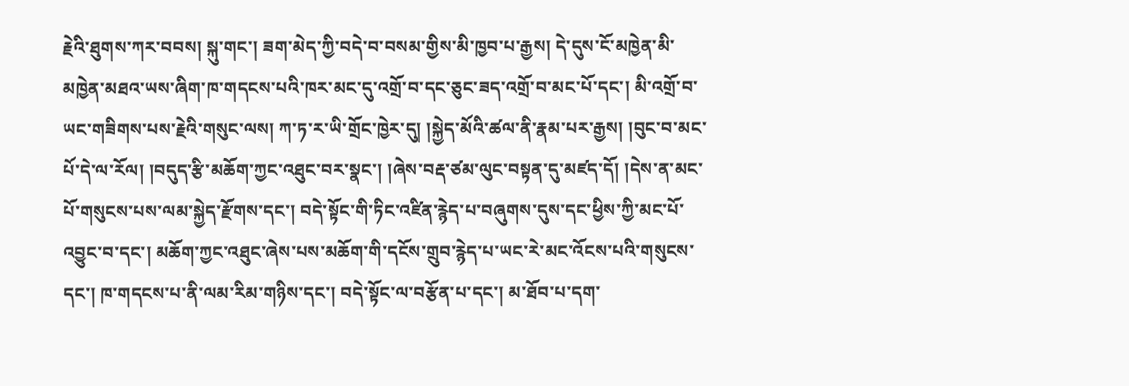རྗེའི་ཐུགས་ཀར་བབས། སྐུ་གང་། ཟག་མེད་ཀྱི་བདེ་བ་བསམ་གྱིས་མི་ཁྱབ་པ་རྒྱས། དེ་དུས་ངོ་མཁྱེན་མི་མཁྱེན་མཐའ་ཡས་ཞིག་ཁ་གདངས་པའི་ཁར་མང་དུ་འགྲོ་བ་དང་ཅུང་ཟད་འགྲོ་བ་མང་པོ་དང་། མི་འགྲོ་བ་ཡང་གཟིགས་པས་རྗེའི་གསུང་ལས། ཀ་ཏ་ར་ཡི་གྲོང་ཁྱེར་དུ། །སྐྱེད་མོའི་ཚལ་ནི་རྣམ་པར་རྒྱས། །བུང་བ་མང་པོ་དེ་ལ་རོལ། །བདུད་རྩི་མཆོག་ཀྱང་འཐུང་བར་སྣང་། །ཞེས་བརྡ་ཙམ་ལུང་བསྟན་དུ་མཛད་དོ། །དེས་ན་མང་པོ་གསུངས་པས་ལམ་སྐྱེད་རྫོགས་དང་། བདེ་སྟོང་གི་ཏིང་འཛིན་རྙེད་པ་བཞུགས་དུས་དང་ཕྱིས་ཀྱི་མང་པོ་འབྱུང་བ་དང་། མཆོག་ཀྱང་འཐུང་ཞེས་པས་མཆོག་གི་དངོས་གྲུབ་རྙེད་པ་ཡང་རེ་མང་འོངས་པའི་གསུངས་དང་། ཁ་གདངས་པ་ནི་ལམ་རིམ་གཉིས་དང་། བདེ་སྟོང་ལ་བརྩོན་པ་དང་། མ་ཐོབ་པ་དག་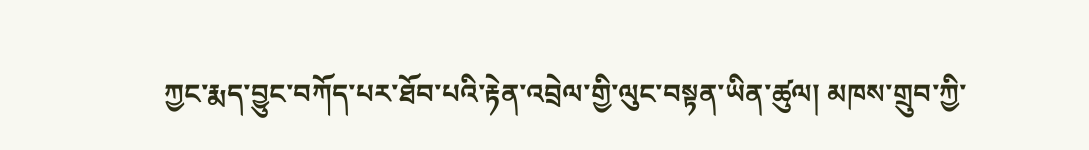ཀྱང་རྨད་བྱུང་བཀོད་པར་ཐོབ་པའི་རྟེན་འབྲེལ་གྱི་ལུང་བསྟན་ཡིན་ཚུལ། མཁས་གྲུབ་ཀྱི་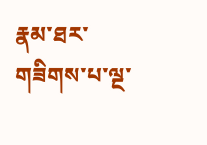རྣམ་ཐར་གཟིགས་པ་ལྔ་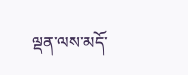ལྡན་ལས་མདོ་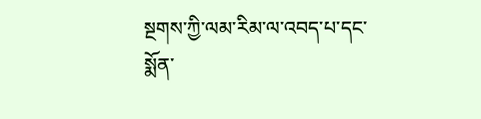སྔགས་ཀྱི་ལམ་རིམ་ལ་འབད་པ་དང་སྨོན་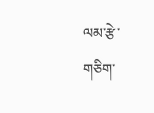ལམ་རྩེ་གཅིག་